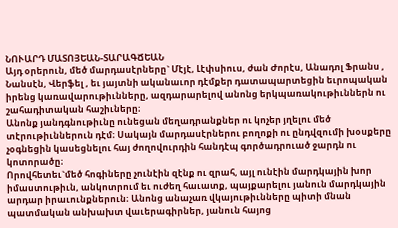ՆՈՒԱՐԴ ՄԱՏՈՅԵԱՆ-ՏԱՐԱԳՃԵԱՆ
Այդ օրերուն, մեծ մարդասէրները` Մէյէ, Լէփսիուս, ժան Ժորէս, Անադոլ Ֆրանս , Նանսէն, Վերֆել , եւ յայտնի ականաւոր դէմքեր դատապարտեցին եւրոպական իրենց կառավարութիւնները, ազդարարելով անոնց երկպառակութիւններն ու շահադիտական հաշիւները։
Անոնք յանդգնութիւնը ունեցան մեղադրանքներ ու կոչեր յղելու մեծ տէրութիւններուն դէմ։ Սակայն մարդասէրներու բողոքի ու ընդվզումի խօսքերը չօգնեցին կասեցնելու հայ ժողովուրդին հանդէպ գործադրուած ջարդն ու կոտորածը։
Որովհետեւ`մեծ հոգիները չունէին զէնք ու զրահ, այլ ունէին մարդկային խոր իմաստութիւն, անկոտրում եւ ուժեղ հաւատք, պայքարելու յանուն մարդկային արդար իրաւունքներուն։ Անոնց անաչառ վկայութիւնները պիտի մնան պատմական անխախտ վաւերագիրներ, յանուն հայոց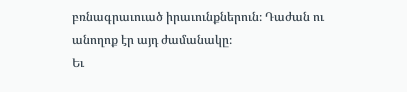բռնագրաւուած իրաւունքներուն։ Դաժան ու անողոք էր այդ ժամանակը։
Եւ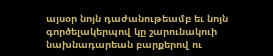այսօր նոյն դաժանութեամբ եւ նոյն գործելակերպով կը շարունակուի նախնադարեան բարքերով ու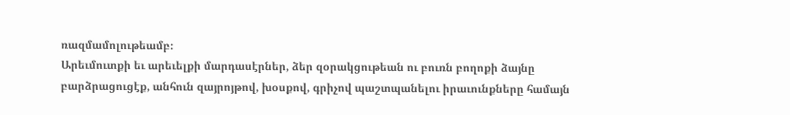ռազմամոլութեամբ։
Արեւմուտքի եւ արեւելքի մարդասէրներ, ձեր զօրակցութեան ու բուռն բողոքի ձայնը բարձրացուցէք, անհուն զայրոյթով, խօսքով, գրիչով պաշտպանելու իրաւունքները համայն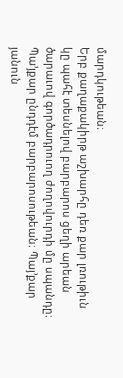մարդկութեան։
Երբ քաղաքակիրթ աշխարհը դեռ քար լռութիւն կը պահէ տեսնելով բարբարոս ցեղի արեան ծարաւով գործադրուող ժողովուրդի մը սպանդը։
Պա’յքար ընդդէմ բարբարոսութեան։ Պայ’քար յանուն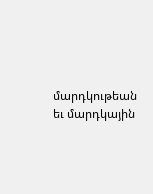մարդկութեան եւ մարդկային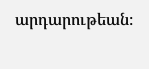արդարութեան։